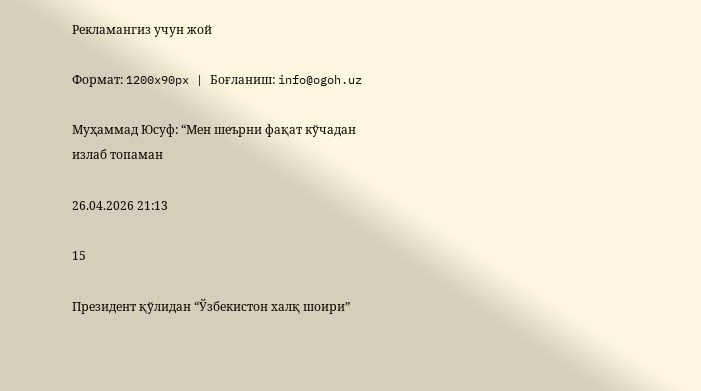Рекламангиз учун жой

Формат: 1200x90px | Боғланиш: info@ogoh.uz

Муҳаммад Юсуф: “Мен шеърни фақат кўчадан излаб топаман

26.04.2026 21:13

15

Президент қўлидан “Ўзбекистон халқ шоири”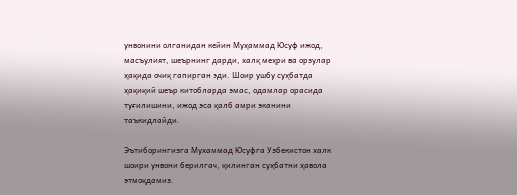унвонини олганидан кейин Муҳаммад Юсуф ижод, масъулият, шеърнинг дарди, халқ меҳри ва орзулар ҳақида очиқ гапирган эди. Шоир ушбу суҳбатда ҳақиқий шеър китобларда эмас, одамлар орасида туғилишини, ижод эса қалб амри эканини таъкидлайди.

Эътиборингизга Мухаммад Юсуфга Узбекистон халк шоири унвони берилгач, қилинган суҳбатни ҳавола этмоқдамиз.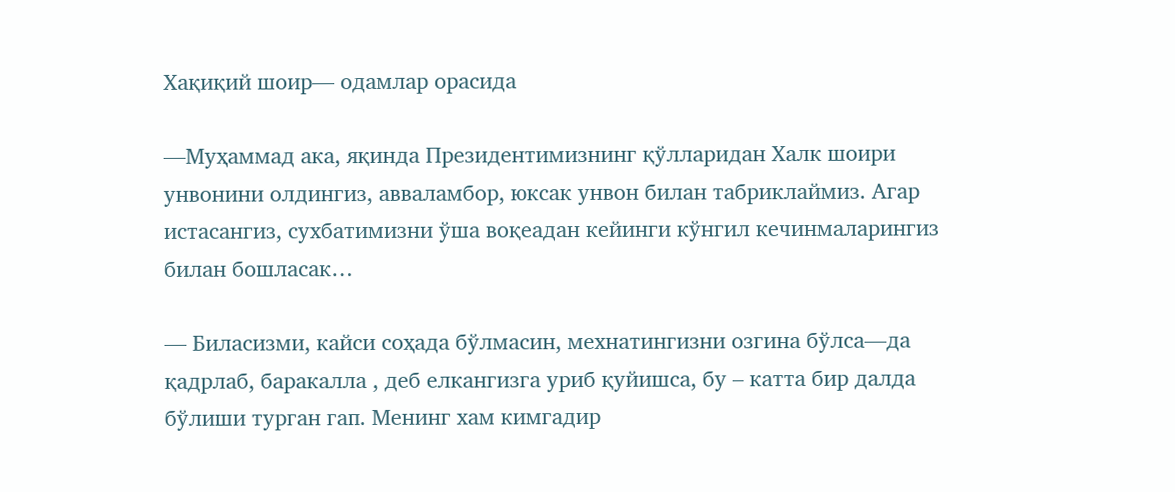Хақиқий шоир— одамлар орасида

—Муҳаммад ака, яқинда Президентимизнинг қўлларидан Халк шоири унвонини олдингиз, авваламбор, юксак унвон билан табриклаймиз. Агар истасангиз, сухбатимизни ўша воқеадан кейинги кўнгил кечинмаларингиз билан бошласак…

— Биласизми, кайси соҳада бўлмасин, мехнатингизни озгина бўлса—да қадрлаб, баракалла , деб елкангизга уриб қуйишса, бу – катта бир далда бўлиши турган гап. Менинг хам кимгадир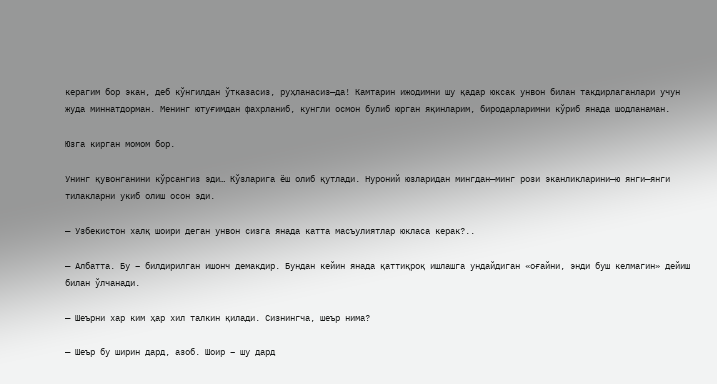керагим бор экан, деб кўнгилдан ўтказасиз, руҳланасиз—да! Камтарин ижодимни шу қадар юксак унвон билан такдирлаганлари учун жуда миннатдорман. Менинг ютуғимдан фахрланиб, кунгли осмон булиб юрган яқинларим, биродарларимни кўриб янада шодланаман.

Юзга кирган момом бор.

Унинг қувонганини кўрсангиз эди… Кўзларига ёш олиб қутлади. Нуроний юзларидан мингдан—минг рози эканликларини—ю янги—янги тилакларни укиб олиш осон эди.

— Узбекистон халқ шоири деган унвон сизга янада катта масъулиятлар юкласа керак?..

— Албатта. Бу – билдирилган ишонч демакдир. Бундан кейин янада қаттиқроқ ишлашга ундайдиган «оғайни, энди буш келмагин» дейиш билан ўлчанади.

— Шеърни хар ким ҳар хил талкин қилади. Сизнингча, шеър нима?

— Шеър бу ширин дард, азоб. Шоир – шу дард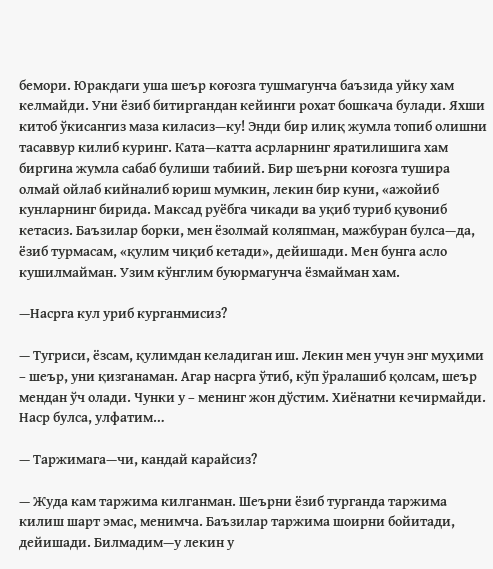бемори. Юракдаги уша шеър коғозга тушмагунча баъзида уйку хам келмайди. Уни ёзиб битиргандан кейинги рохат бошкача булади. Яхши китоб ўкисангиз маза киласиз—ку! Энди бир илиқ жумла топиб олишни тасаввур килиб куринг. Ката—катта асрларнинг яратилишига хам биргина жумла сабаб булиши табиий. Бир шеърни коғозга тушира олмай ойлаб кийналиб юриш мумкин, лекин бир куни, «ажойиб кунларнинг бирида. Максад руёбга чикади ва уқиб туриб қувониб кетасиз. Баъзилар борки, мен ёзолмай коляпман, мажбуран булса—да, ёзиб турмасам, «қулим чиқиб кетади», дейишади. Мен бунга асло кушилмайман. Узим кўнглим буюрмагунча ёзмайман хам.

—Насрга кул уриб курганмисиз?

— Тугриси, ёзсам, қулимдан келадиган иш. Лекин мен учун энг муҳими – шеър, уни қизганаман. Агар насрга ўтиб, кўп ўралашиб қолсам, шеър мендан ўч олади. Чунки у – менинг жон дўстим. Хиёнатни кечирмайди. Наср булса, улфатим…

— Таржимага—чи, кандай карайсиз?

— Жуда кам таржима килганман. Шеърни ёзиб турганда таржима килиш шарт эмас, менимча. Баъзилар таржима шоирни бойитади, дейишади. Билмадим—у лекин у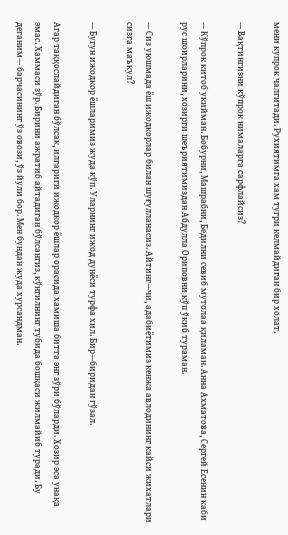мени купрок чалгитади. Рухиятимга хам тугри келмайдиган бир холат.

— Вақтингизни кўпрок нималарга сарфлайсиз?

— Кўпрок китоб укийман. Бобурни, Машрабни, Бедилни севиб мутолаа қиламан. Анна Ахматова, Сергей Есенин каби рус шоирларини, хозирги шеъриятимиздан Абдулла Ориповни кўп ўкиб тураман.

— Сиз уюшмада ёш ижодкорлар билан шуғулланасиз. Айтинг—чи, адабиётимиз кенжа авлодининг кайси жихатлари сизга маъкул?

— Бугун ижодкор ёшларимиз жуда кўп. Уларнинг ижод дунёси турфа хил. Бир—биридан гўзал.

Агар таққослайдиган бўлсак, илгариги ижодкор ёшлар орасида хамиша битта энг зўри бўларди. Хозир эса унақа эмас. Хаммаси зўр. Бирини ажратиб айтадиган бўлсангиз, кўнгилнинг тубида бошқаси жилмайиб туради. Бу деганим— барчасининг ўз овози, ўз йули бор. Мен бундан жуда хурсандман.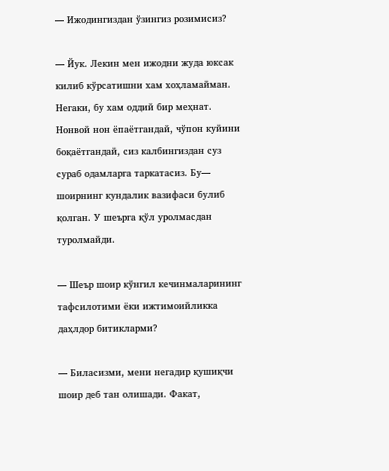— Ижодингиздан ўзингиз розимисиз?

— Йук. Лекин мен ижодни жуда юксак килиб кўрсатишни хам хоҳламайман. Негаки, бу хам оддий бир меҳнат. Нонвой нон ёпаётгандай, чўпон куйини боқаётгандай, сиз калбингиздан суз сураб одамларга таркатасиз. Бу— шоирнинг кундалик вазифаси булиб қолган. У шеърга қўл уролмасдан туролмайди.

— Шеър шоир кўнгил кечинмаларининг тафсилотими ёки ижтимоийликка даҳлдор битикларми?

— Биласизми, мени негадир қушиқчи шоир деб тан олишади. Факат,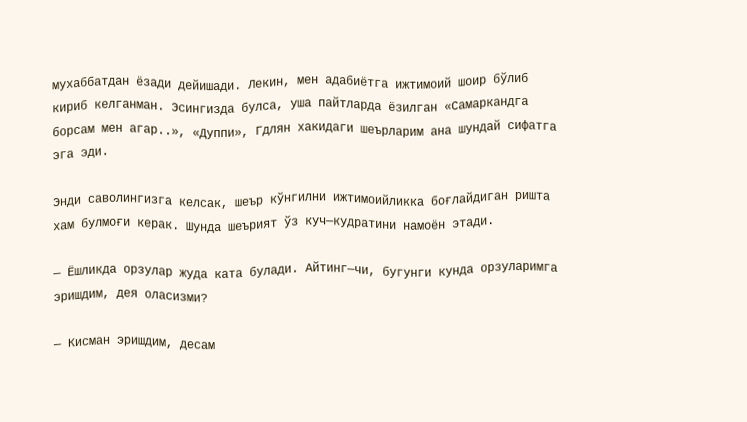мухаббатдан ёзади дейишади. Лекин, мен адабиётга ижтимоий шоир бўлиб кириб келганман. Эсингизда булса, уша пайтларда ёзилган «Самаркандга борсам мен агар..», «Дуппи», Гдлян хакидаги шеърларим ана шундай сифатга эга эди.

Энди саволингизга келсак, шеър кўнгилни ижтимоийликка боғлайдиган ришта хам булмоғи керак. Шунда шеърият ўз куч—кудратини намоён этади.

— Ёшликда орзулар жуда ката булади. Айтинг—чи, бугунги кунда орзуларимга эришдим, дея оласизми?

— Кисман эришдим, десам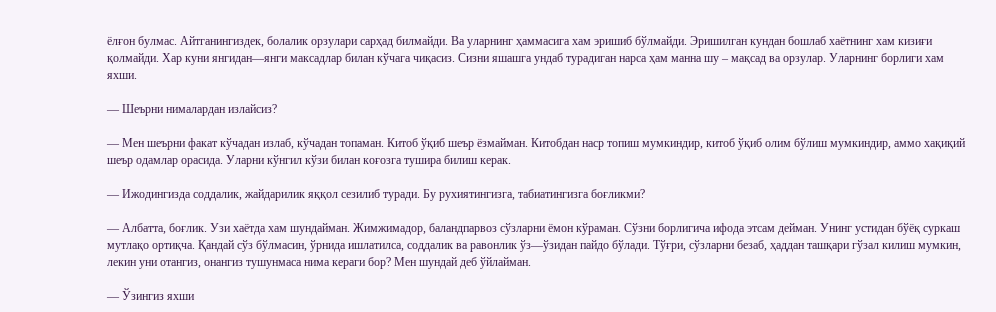ёлғон булмас. Айтганингиздек, болалик орзулари сарҳад билмайди. Ва уларнинг ҳаммасига хам эришиб бўлмайди. Эришилган кундан бошлаб хаётнинг хам кизиғи қолмайди. Хар куни янгидан—янги максадлар билан кўчага чиқасиз. Сизни яшашга ундаб турадиган нарса ҳам манна шу – мақсад ва орзулар. Уларнинг борлиги хам яхши.

— Шеърни нималардан излайсиз?

— Мен шеърни факат кўчадан излаб, кўчадан топаман. Китоб ўқиб шеър ёзмайман. Китобдан наср топиш мумкиндир, китоб ўқиб олим бўлиш мумкиндир, аммо хақиқий шеър одамлар орасида. Уларни кўнгил кўзи билан коғозга тушира билиш керак.

— Ижодингизда соддалик, жайдарилик яққол сезилиб туради. Бу рухиятингизга, табиатингизга боғликми?

— Албатта, боғлик. Узи хаётда хам шундайман. Жимжимадор, баландпарвоз сўзларни ёмон кўраман. Сўзни борлигича ифода этсам дейман. Унинг устидан бўёқ суркаш мутлақо ортиқча. Қандай сўз бўлмасин, ўрнида ишлатилса, соддалик ва равонлик ўз—ўзидан пайдо бўлади. Тўғри, сўзларни безаб, ҳаддан ташқари гўзал килиш мумкин, лекин уни отангиз, онангиз тушунмаса нима кераги бор? Мен шундай деб ўйлайман.

— Ўзингиз яхши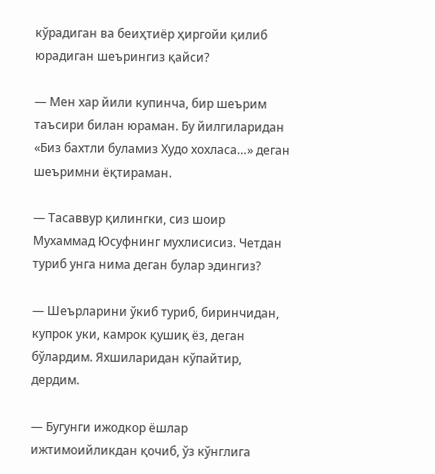кўрадиган ва беиҳтиёр ҳиргойи қилиб юрадиган шеърингиз қайси?

— Мен хар йили купинча, бир шеърим таъсири билан юраман. Бу йилгиларидан «Биз бахтли буламиз Худо хохласа…» деган шеъримни ёқтираман.

— Тасаввур қилингки, сиз шоир Мухаммад Юсуфнинг мухлисисиз. Четдан туриб унга нима деган булар эдингиз?

— Шеърларини ўкиб туриб, биринчидан, купрок уки, камрок қушиқ ёз, деган бўлардим. Яхшиларидан кўпайтир, дердим.

— Бугунги ижодкор ёшлар ижтимоийликдан қочиб, ўз кўнглига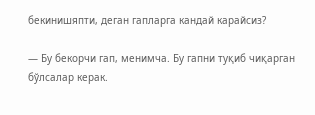бекинишяпти, деган гапларга кандай карайсиз?

— Бу бекорчи гап, менимча. Бу гапни туқиб чиқарган бўлсалар керак.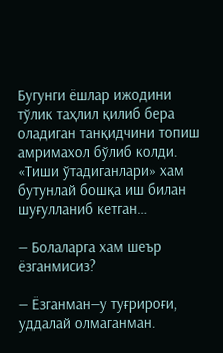Бугунги ёшлар ижодини тўлик таҳлил қилиб бера оладиган танқидчини топиш амримахол бўлиб колди. «Тиши ўтадиганлари» хам бутунлай бошқа иш билан шуғулланиб кетган…

— Болаларга хам шеър ёзганмисиз?

— Ёзганман—у туғрироғи, уддалай олмаганман.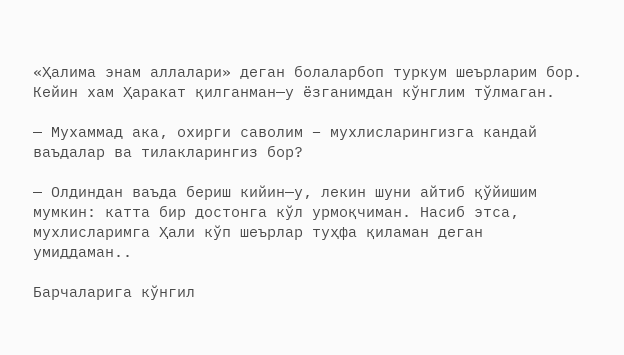«Ҳалима энам аллалари» деган болаларбоп туркум шеърларим бор. Кейин хам Ҳаракат қилганман—у ёзганимдан кўнглим тўлмаган.

— Мухаммад ака, охирги саволим – мухлисларингизга кандай ваъдалар ва тилакларингиз бор?

— Олдиндан ваъда бериш кийин—у, лекин шуни айтиб қўйишим мумкин: катта бир достонга кўл урмоқчиман. Насиб этса, мухлисларимга Ҳали кўп шеърлар туҳфа қиламан деган умиддаман..

Барчаларига кўнгил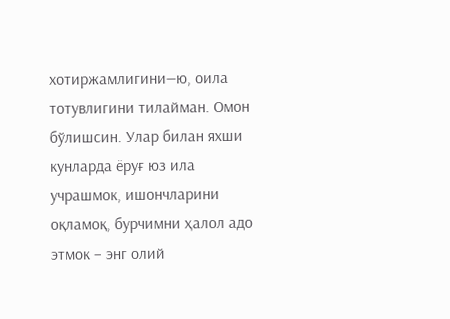хотиржамлигини—ю, оила тотувлигини тилайман. Омон бўлишсин. Улар билан яхши кунларда ёруғ юз ила учрашмок, ишончларини оқламоқ, бурчимни ҳалол адо этмок – энг олий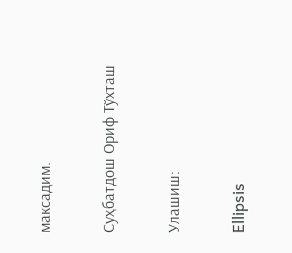максадим.

Суҳбатдош Ориф Тўхташ

Улашиш:

Ellipsis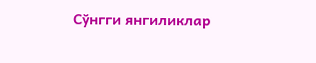Сўнгги янгиликлар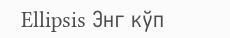Ellipsis Энг кўп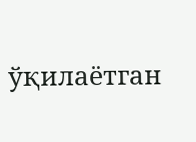ўқилаётган